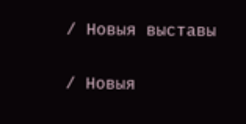/ Новыя выставы

/ Новыя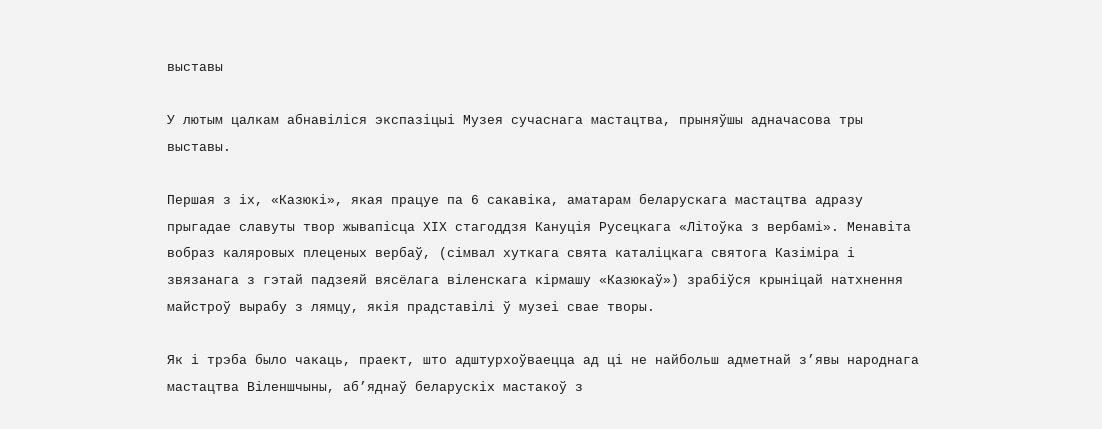выставы

У лютым цалкам абнавіліся экспазіцыі Музея сучаснага мастацтва, прыняўшы адначасова тры выставы.

Першая з іх, «Казюкі», якая працуе па 6 сакавіка, аматарам беларускага мастацтва адразу прыгадае славуты твор жывапісца ХІХ стагоддзя Кануція Русецкага «Літоўка з вербамі». Менавіта вобраз каляровых плеценых вербаў, (сімвал хуткага свята каталіцкага святога Казіміра і звязанага з гэтай падзеяй вясёлага віленскага кірмашу «Казюкаў») зрабіўся крыніцай натхнення майстроў вырабу з лямцу, якія прадставілі ў музеі свае творы.

Як і трэба было чакаць, праект, што адштурхоўваецца ад ці не найбольш адметнай з’явы народнага мастацтва Віленшчыны, аб’яднаў беларускіх мастакоў з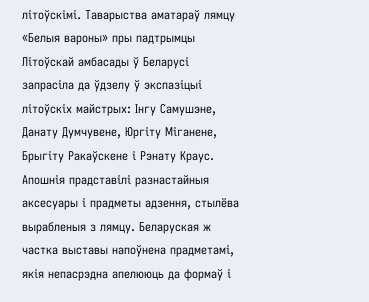літоўскімі. Таварыства аматараў лямцу «Белыя вароны» пры падтрымцы Літоўскай амбасады ў Беларусі запрасіла да ўдзелу ў экспазіцыі літоўскіх майстрых: Інгу Самушэне, Данату Думчувене, Юргіту Міганене, Брыгіту Ракаўскене і Рэнату Краус. Апошнія прадставілі разнастайныя аксесуары і прадметы адзення, стылёва вырабленыя з лямцу. Беларуская ж частка выставы напоўнена прадметамі, якія непасрэдна апелююць да формаў і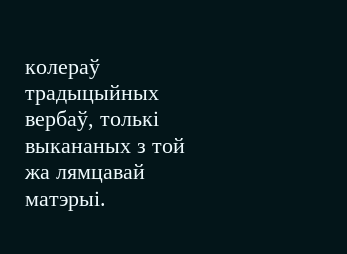колераў традыцыйных вербаў, толькі выкананых з той жа лямцавай матэрыі.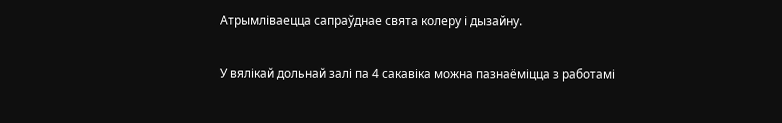Атрымліваецца сапраўднае свята колеру і дызайну.

У вялікай дольнай залі па 4 сакавіка можна пазнаёміцца з работамі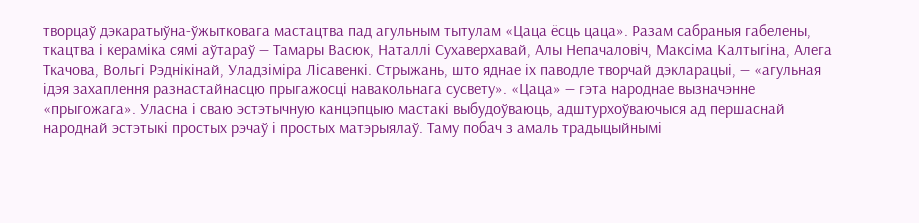творцаў дэкаратыўна-ўжытковага мастацтва пад агульным тытулам «Цаца ёсць цаца». Разам сабраныя габелены, ткацтва і кераміка сямі аўтараў — Тамары Васюк, Наталлі Сухаверхавай, Алы Непачаловіч, Максіма Калтыгіна, Алега Ткачова, Вольгі Рэднікінай, Уладзіміра Лісавенкі. Стрыжань, што яднае іх паводле творчай дэкларацыі, — «агульная ідэя захаплення разнастайнасцю прыгажосці навакольнага сусвету». «Цаца» — гэта народнае вызначэнне «прыгожага». Уласна і сваю эстэтычную канцэпцыю мастакі выбудоўваюць, адштурхоўваючыся ад першаснай народнай эстэтыкі простых рэчаў і простых матэрыялаў. Таму побач з амаль традыцыйнымі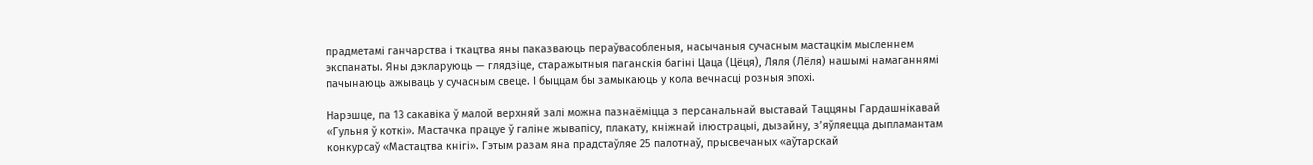прадметамі ганчарства і ткацтва яны паказваюць пераўвасобленыя, насычаныя сучасным мастацкім мысленнем экспанаты. Яны дэкларуюць — глядзіце, старажытныя паганскія багіні Цаца (Цёця), Ляля (Лёля) нашымі намаганнямі пачынаюць ажываць у сучасным свеце. І быццам бы замыкаюць у кола вечнасці розныя эпохі.

Нарэшце, па 13 сакавіка ў малой верхняй залі можна пазнаёміцца з персанальнай выставай Таццяны Гардашнікавай «Гульня ў коткі». Мастачка працуе ў галіне жывапісу, плакату, кніжнай ілюстрацыі, дызайну, з’яўляецца дыпламантам конкурсаў «Мастацтва кнігі». Гэтым разам яна прадстаўляе 25 палотнаў, прысвечаных «аўтарскай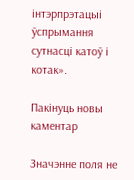інтэрпрэтацыі ўспрымання сутнасці катоў і котак».

Пакінуць новы каментар

Значэнне поля не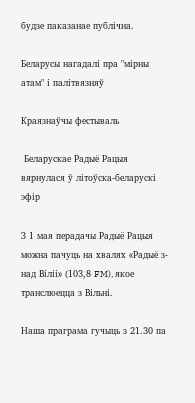будзе паказанае публічна.

Беларусы нагадалі пра "мірны атам" і палітвязняў

Краязнаўчы фестываль

 Беларускае Радыё Рацыя вярнулася ў літоўска-беларускі эфір

З 1 мая перадачы Радыё Рацыя можна пачуць на хвалях «Радыё з-над Віліі» (103,8 FM), якое транслюецца з Вільні.

Наша праграма гучыць з 21.30 па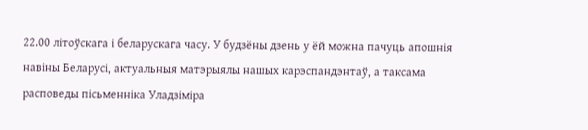22.00 літоўскага і беларускага часу. У будзёны дзень у ёй можна пачуць апошнія навіны Беларусі, актуальныя матэрыялы нашых карэспандэнтаў, а таксама расповеды пісьменніка Уладзіміра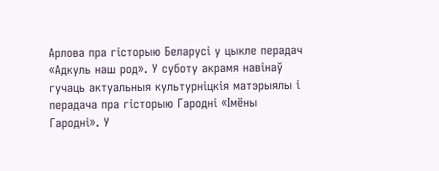Арлова пра гісторыю Беларусі у цыкле перадач «Адкуль наш род». У суботу акрамя навінаў гучаць актуальныя культурніцкія матэрыялы і перадача пра гісторыю Гародні «Імёны Гародні». У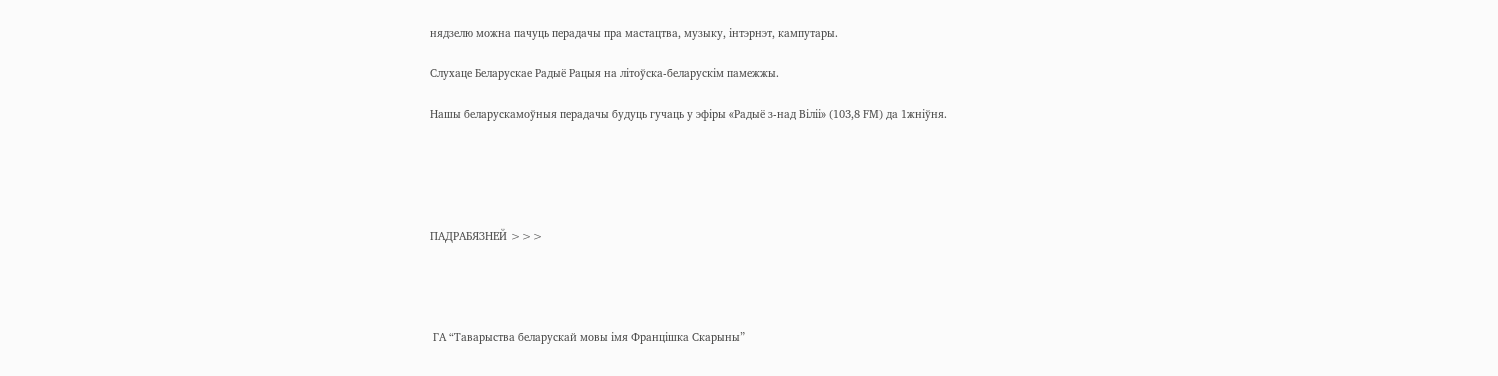нядзелю можна пачуць перадачы пра мастацтва, музыку, інтэрнэт, кампутары.

Слухаце Беларускае Радыё Рацыя на літоўска-беларускім памежжы.

Нашы беларускамоўныя перадачы будуць гучаць у эфіры «Радыё з-над Віліі» (103,8 FM) да 1жніўня.





ПАДРАБЯЗНЕЙ >>>




 ГА “Таварыства беларускай мовы імя Францішка Скарыны”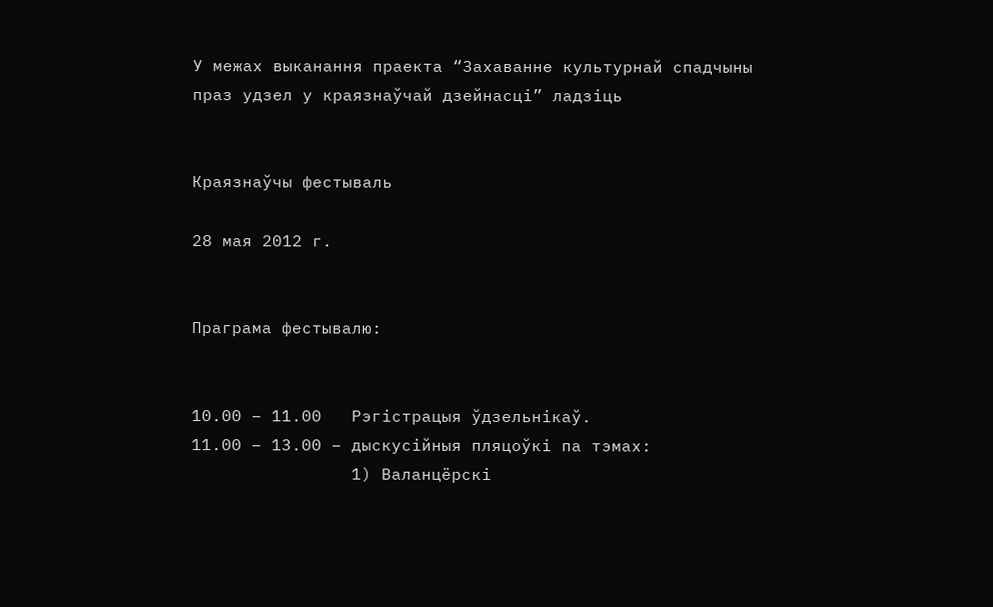У межах выканання праекта “Захаванне культурнай спадчыны праз удзел у краязнаўчай дзейнасці” ладзіць


Краязнаўчы фестываль

28 мая 2012 г.


Праграма фестывалю:


10.00 – 11.00   Рэгістрацыя ўдзельнікаў.
11.00 – 13.00 – дыскусійныя пляцоўкі па тэмах:
                1) Валанцёрскі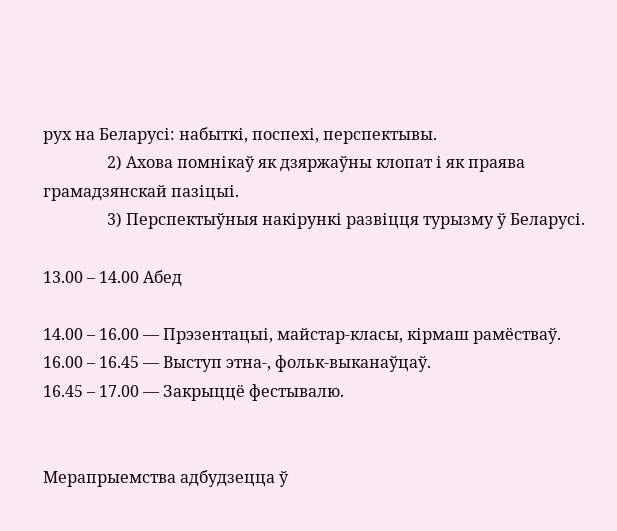рух на Беларусі: набыткі, поспехі, перспектывы.
                2) Ахова помнікаў як дзяржаўны клопат і як праява грамадзянскай пазіцыі.
                3) Перспектыўныя накірункі развіцця турызму ў Беларусі.

13.00 – 14.00 Абед

14.00 – 16.00 — Прэзентацыі, майстар-класы, кірмаш рамёстваў.
16.00 – 16.45 — Выступ этна-, фольк-выканаўцаў.
16.45 – 17.00 — Закрыццё фестывалю.


Мерапрыемства адбудзецца ў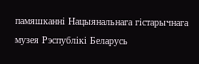памяшканні Нацыянальнага гістарычнага музея Рэспублікі Беларусь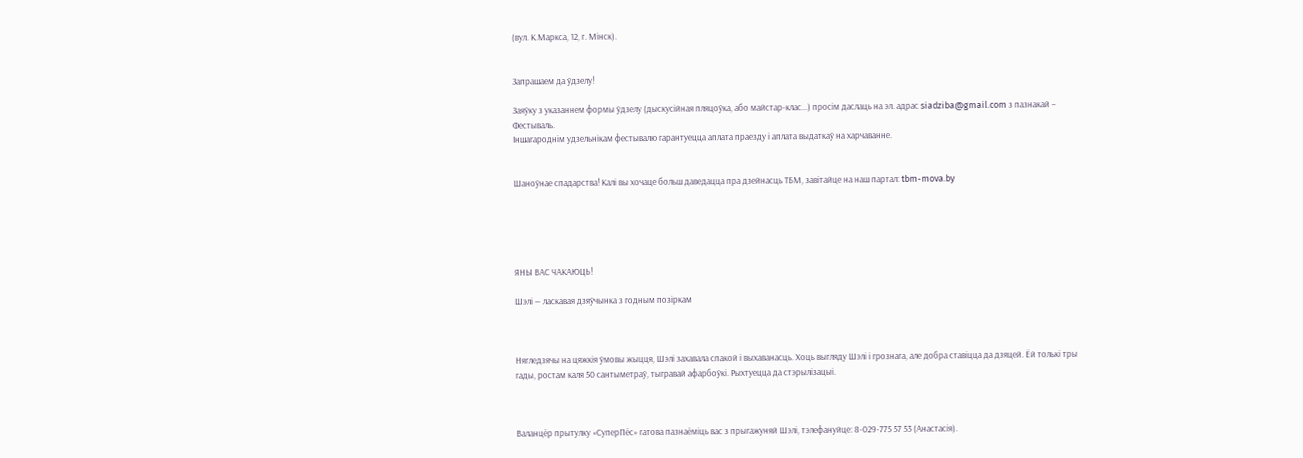(вул. К.Маркса, 12, г. Мінск).


Запрашаем да ўдзелу!

Заяўку з указаннем формы ўдзелу (дыскусійная пляцоўка, або майстар-клас...) просім даслаць на эл. адрас siadziba@gmail.com з пазнакай – Фестываль.
Іншагароднім удзельнікам фестывалю гарантуецца аплата праезду і аплата выдаткаў на харчаванне.


Шаноўнае спадарства! Калі вы хочаце больш даведацца пра дзейнасць ТБМ, завітайце на наш партал: tbm-mova.by





ЯНЫ ВАС ЧАКАЮЦЬ!

Шэлі — ласкавая дзяўчынка з годным позіркам



Нягледзячы на цяжкія ўмовы жыцця, Шэлі захавала спакой і выхаванасць. Хоць выгляду Шэлі і грознага, але добра ставіцца да дзяцей. Ёй толькі тры гады, ростам каля 50 сантыметраў, тыгравай афарбоўкі. Рыхтуецца да стэрылізацыі.



Валанцёр прытулку «СуперПёс» гатова пазнаёміць вас з прыгажуняй Шэлі, тэлефануйце: 8-029-775 57 53 (Анастасія).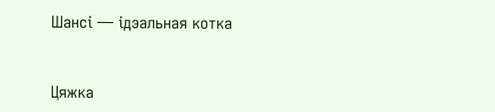Шансі — ідэальная котка



Цяжка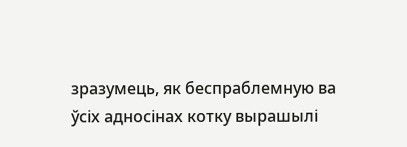зразумець, як беспраблемную ва ўсіх адносінах котку вырашылі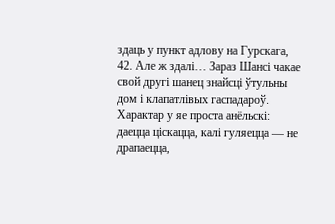здаць у пункт адлову на Гурскага, 42. Але ж здалі… Зараз Шансі чакае свой другі шанец знайсці ўтульны дом і клапатлівых гаспадароў. Характар у яе проста анёльскі: даецца ціскацца, калі гуляецца — не драпаецца,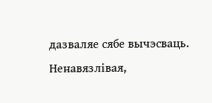дазваляе сябе вычэсваць. Ненавязлівая,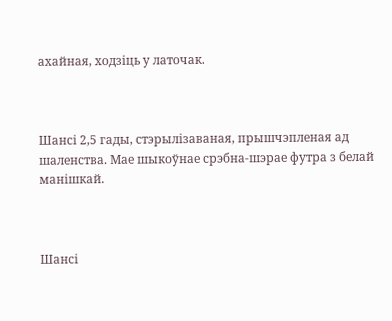ахайная, ходзіць у латочак.



Шансі 2,5 гады, стэрылізаваная, прышчэпленая ад шаленства. Мае шыкоўнае срэбна-шэрае футра з белай манішкай.



Шансі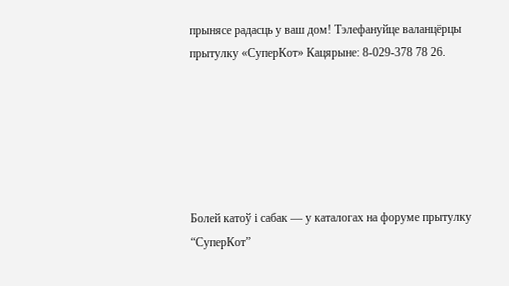прынясе радасць у ваш дом! Тэлефануйце валанцёрцы прытулку «СуперКот» Кацярыне: 8-029-378 78 26.






Болей катоў і сабак — у каталогах на форуме прытулку “СуперКот”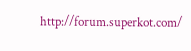http://forum.superkot.com/